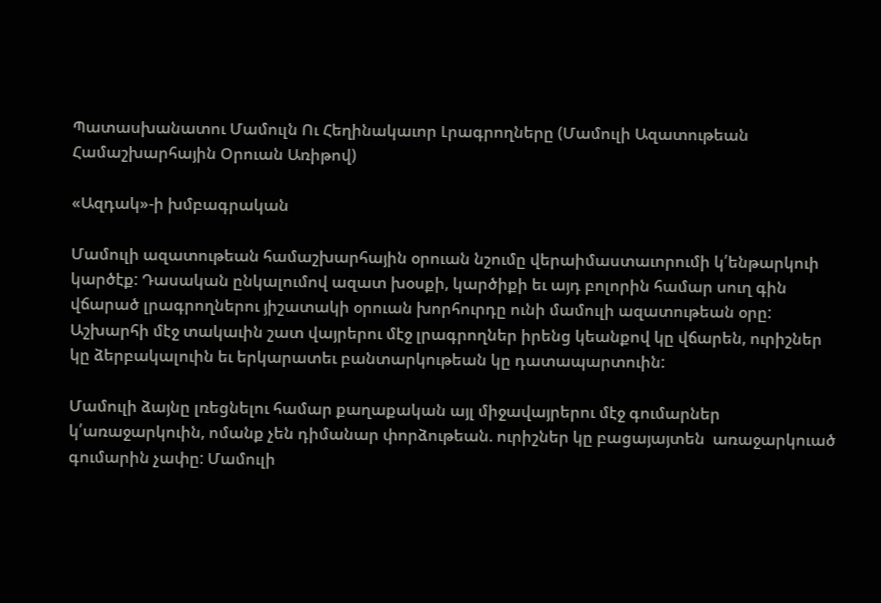Պատասխանատու Մամուլն Ու Հեղինակաւոր Լրագրողները (Մամուլի Ազատութեան Համաշխարհային Օրուան Առիթով)

«Ազդակ»-ի խմբագրական

Մամուլի ազատութեան համաշխարհային օրուան նշումը վերաիմաստաւորումի կ՛ենթարկուի կարծէք: Դասական ընկալումով ազատ խօսքի, կարծիքի եւ այդ բոլորին համար սուղ գին վճարած լրագրողներու յիշատակի օրուան խորհուրդը ունի մամուլի ազատութեան օրը: Աշխարհի մէջ տակաւին շատ վայրերու մէջ լրագրողներ իրենց կեանքով կը վճարեն, ուրիշներ կը ձերբակալուին եւ երկարատեւ բանտարկութեան կը դատապարտուին:

Մամուլի ձայնը լռեցնելու համար քաղաքական այլ միջավայրերու մէջ գումարներ կ՛առաջարկուին, ոմանք չեն դիմանար փորձութեան. ուրիշներ կը բացայայտեն  առաջարկուած գումարին չափը: Մամուլի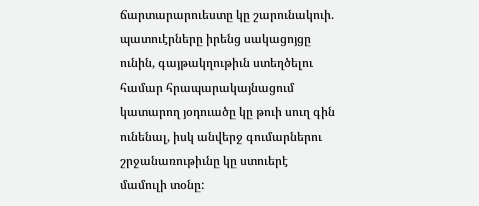ճարտարարուեստը կը շարունակուի. պատուէրները իրենց սակացոյցը ունին, գայթակղութիւն ստեղծելու համար հրապարակայնացում կատարող յօդուածը կը թուի սուղ գին ունենալ, իսկ անվերջ գումարներու շրջանառութիւնը կը ստուերէ մամուլի տօնը: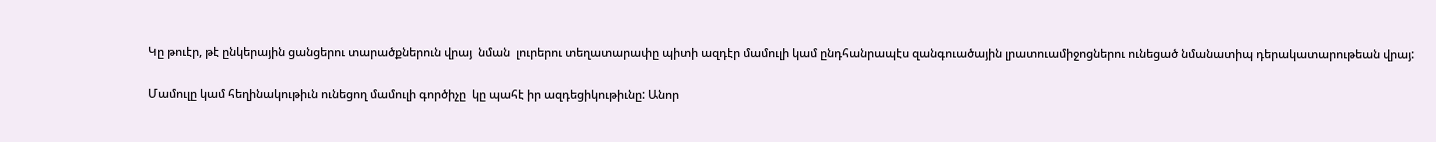Կը թուէր, թէ ընկերային ցանցերու տարածքներուն վրայ  նման  լուրերու տեղատարափը պիտի ազդէր մամուլի կամ ընդհանրապէս զանգուածային լրատուամիջոցներու ունեցած նմանատիպ դերակատարութեան վրայ:

Մամուլը կամ հեղինակութիւն ունեցող մամուլի գործիչը  կը պահէ իր ազդեցիկութիւնը: Անոր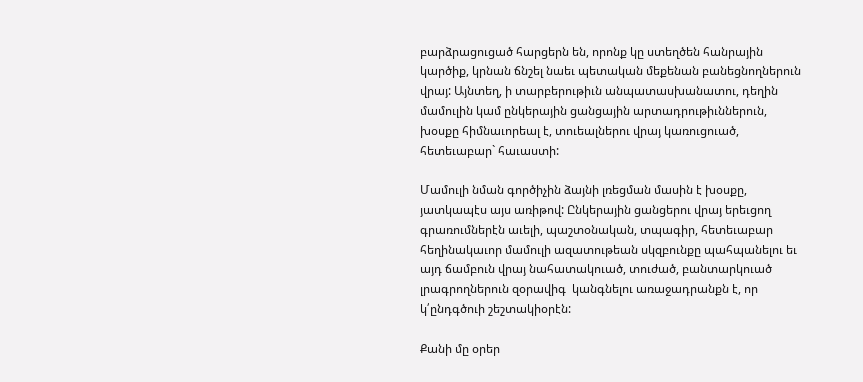բարձրացուցած հարցերն են, որոնք կը ստեղծեն հանրային կարծիք, կրնան ճնշել նաեւ պետական մեքենան բանեցնողներուն վրայ: Այնտեղ, ի տարբերութիւն անպատասխանատու, դեղին մամուլին կամ ընկերային ցանցային արտադրութիւններուն, խօսքը հիմնաւորեալ է, տուեալներու վրայ կառուցուած, հետեւաբար` հաւաստի:

Մամուլի նման գործիչին ձայնի լռեցման մասին է խօսքը, յատկապէս այս առիթով: Ընկերային ցանցերու վրայ երեւցող գրառումներէն աւելի, պաշտօնական, տպագիր, հետեւաբար հեղինակաւոր մամուլի ազատութեան սկզբունքը պահպանելու եւ այդ ճամբուն վրայ նահատակուած, տուժած, բանտարկուած լրագրողներուն զօրավիգ  կանգնելու առաջադրանքն է, որ կ՛ընդգծուի շեշտակիօրէն:

Քանի մը օրեր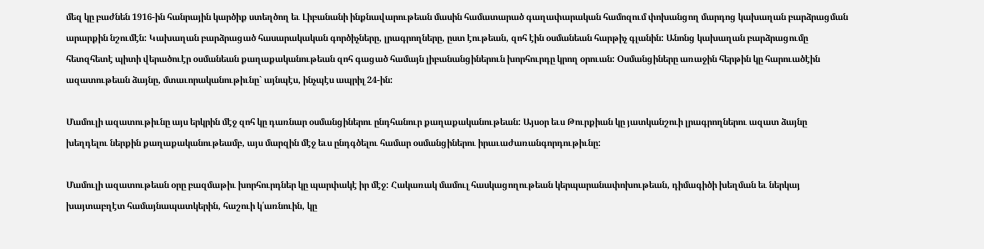մեզ կը բաժնեն 1916-ին հանրային կարծիք ստեղծող եւ Լիբանանի ինքնավարութեան մասին համատարած գաղափարական համոզում փոխանցող մարդոց կախաղան բարձրացման արարքին նշումէն: Կախաղան բարձրացած հասարակական գործիչները, լրագրողները, ըստ էութեան, զոհ էին օսմանեան հարթիչ գլանին: Անոնց կախաղան բարձրացումը հետզհետէ պիտի վերածուէր օսմանեան քաղաքականութեան զոհ գացած համայն լիբանանցիներուն խորհուրդը կրող օրուան: Օսմանցիները առաջին հերթին կը հարուածէին ազատութեան ձայնը, մտաւորականութիւնը` այնպէս, ինչպէս ապրիլ 24-ին:

Մամուլի ազատութիւնը այս երկրին մէջ զոհ կը դառնար օսմանցիներու ընդհանուր քաղաքականութեան: Այսօր եւս Թուրքիան կը յատկանշուի լրագրողներու ազատ ձայնը խեղդելու ներքին քաղաքականութեամբ, այս մարզին մէջ եւս ընդգծելու համար օսմանցիներու իրաւաժառանգորդութիւնը:

Մամուլի ազատութեան օրը բազմաթիւ խորհուրդներ կը պարփակէ իր մէջ: Հակառակ մամուլ հասկացողութեան կերպարանափոխութեան, դիմագիծի խեղման եւ ներկայ խայտաբղէտ համայնապատկերին, հաշուի կ՛առնուին, կը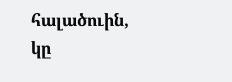հալածուին, կը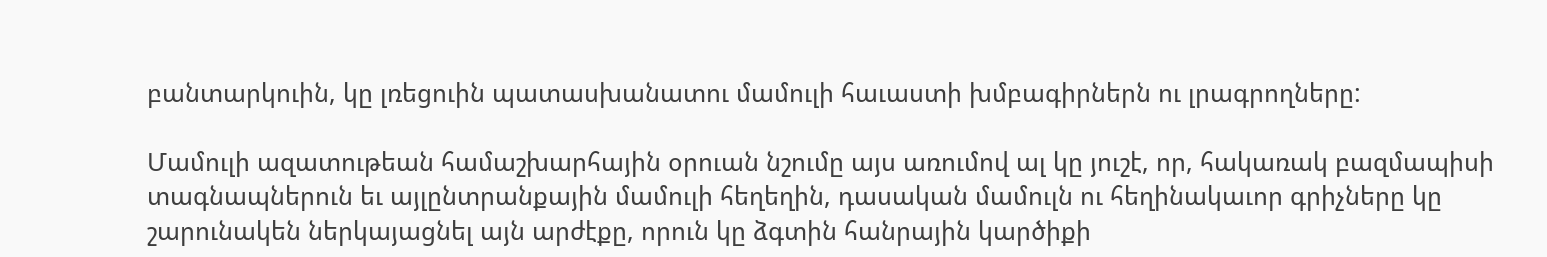բանտարկուին, կը լռեցուին պատասխանատու մամուլի հաւաստի խմբագիրներն ու լրագրողները:

Մամուլի ազատութեան համաշխարհային օրուան նշումը այս առումով ալ կը յուշէ, որ, հակառակ բազմապիսի տագնապներուն եւ այլընտրանքային մամուլի հեղեղին, դասական մամուլն ու հեղինակաւոր գրիչները կը շարունակեն ներկայացնել այն արժէքը, որուն կը ձգտին հանրային կարծիքի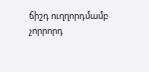ճիշդ ուղղորդմամբ չորրորդ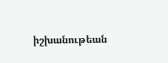իշխանութեան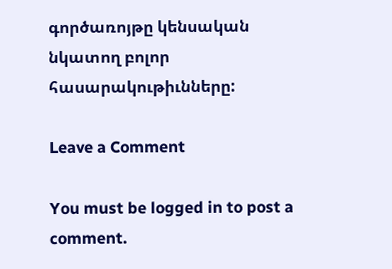գործառոյթը կենսական նկատող բոլոր  հասարակութիւնները:

Leave a Comment

You must be logged in to post a comment.